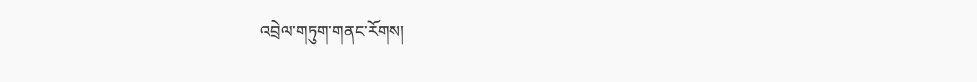འབྲེལ་གཏུག་གནང་རོགས།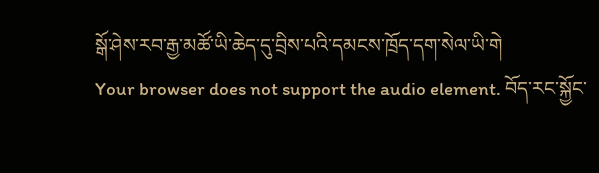སྒོ་ཤེས་རབ་རྒྱ་མཚོ་ཡི་ཆེད་དུ་བྲིས་པའི་དམངས་ཁྲོད་དག་སེལ་ཡི་གེ
Your browser does not support the audio element. བོད་རང་སྐྱོང་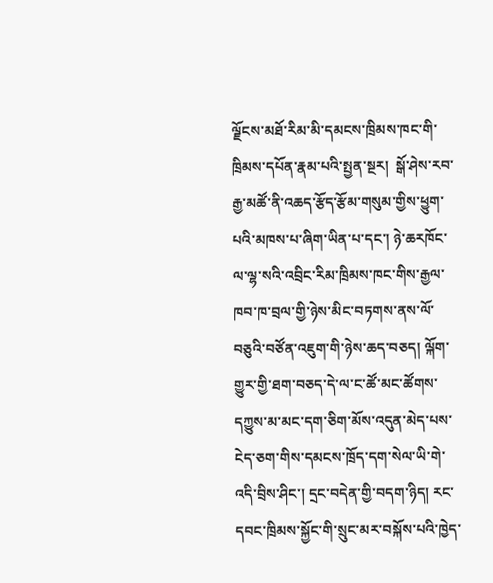ལྗོངས་མཐོ་རིམ་མི་དམངས་ཁྲིམས་ཁང་གི་ཁྲིམས་དཔོན་རྣམ་པའི་སྤྱན་སྔར།  སྒོ་ཤེས་རབ་རྒྱ་མཚོ་ནི་འཆད་རྩོད་རྩོམ་གསུམ་གྱིས་ཕྱུག་པའི་མཁས་པ་ཞིག་ཡིན་པ་དང་། ཉེ་ཆརཁོང་ལ་ལྷ་སའི་འབྲིང་རིམ་ཁྲིམས་ཁང་གིས་རྒྱལ་ཁབ་ཁ་བྲལ་གྱི་ཉེས་མིང་བཏགས་ནས་ལོ་བཅུའི་བཙོན་འཇུག་གི་ཉེས་ཆད་བཅད། ལྐོག་གྱུར་གྱི་ཐག་བཅད་དེ་ལ་ང་ཚོ་མང་ཚོགས་དཀྱུས་མ་མང་དག་ཅིག་མོས་འདུན་མེད་པས་ངེད་ཅག་གིས་དམངས་ཁྲོད་དག་སེལ་ཡི་གེ་འདི་བྲིས་ཤིང་། དྲང་བདེན་གྱི་བདག་ཉིད། རང་དབང་ཁྲིམས་སྐྱོང་གི་སྲུང་མར་བསྐོས་པའི་ཁྱེད་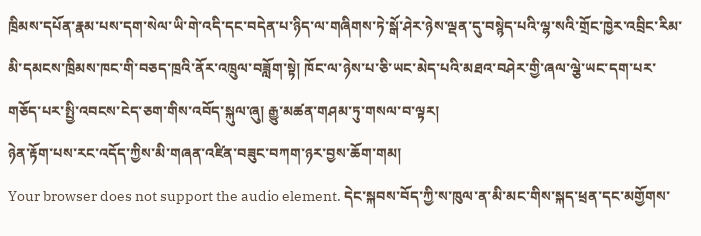ཁྲིམས་དཔོན་རྣམ་པས་དག་སེལ་ཡི་གེ་འདི་དང་བདེན་པ་ཉིད་ལ་གཞིགས་ཏེ་སྒོ་ཤེར་ཉེས་ལྡན་དུ་བསྙེད་པའི་ལྷ་སའི་གྲོང་ཁྱེར་འབྲིང་རིམ་མི་དམངས་ཁྲིམས་ཁང་གི་བཅད་ཁྲའི་ནོར་འཁྲུལ་བཟློག་སྟེ། ཁོང་ལ་ཉེས་པ་ཅི་ཡང་མེད་པའི་མཐའ་བཤེར་གྱི་ཞལ་ལྕེ་ཡང་དག་པར་གཅོད་པར་སྤྱི་འབངས་ངེད་ཅག་གིས་འབོད་སྐུལ་ཞུ། རྒྱུ་མཚན་གཤམ་ཏུ་གསལ་བ་ལྟར།
ཉེན་རྟོག་པས་རང་འདོད་ཀྱིས་མི་གཞན་འཛིན་བཟུང་བཀག་ཉར་བྱས་ཆོག་གམ།
Your browser does not support the audio element. དེང་སྐབས་བོད་ཀྱི་ས་ཁུལ་ན་མི་མང་གིས་སྐད་ཕྲན་དང་མགྱོགས་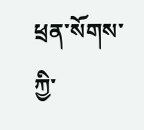ཕྲན་སོགས་ཀྱི་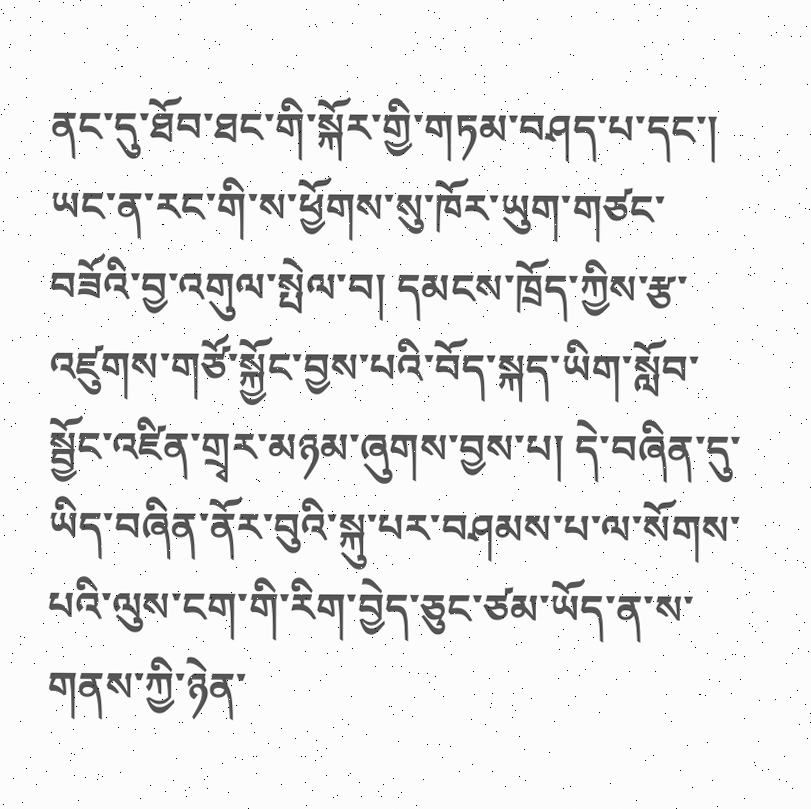ནང་དུ་ཐོབ་ཐང་གི་སྐོར་གྱི་གཏམ་བཤད་པ་དང་། ཡང་ན་རང་གི་ས་ཕྱོགས་སུ་ཁོར་ཡུག་གཙང་བཟོའི་བྱ་འགུལ་སྤེལ་བ། དམངས་ཁྲོད་ཀྱིས་རྩ་འཛུགས་གཙོ་སྐྱོང་བྱས་པའི་བོད་སྐད་ཡིག་སློབ་སྦྱོང་འཛིན་གྲྭར་མཉམ་ཞུགས་བྱས་པ། དེ་བཞིན་དུ་ཡིད་བཞིན་ནོར་བུའི་སྐུ་པར་བཤམས་པ་ལ་སོགས་པའི་ལུས་ངག་གི་རིག་བྱེད་ཅུང་ཙམ་ཡོད་ན་ས་གནས་ཀྱི་ཉེན་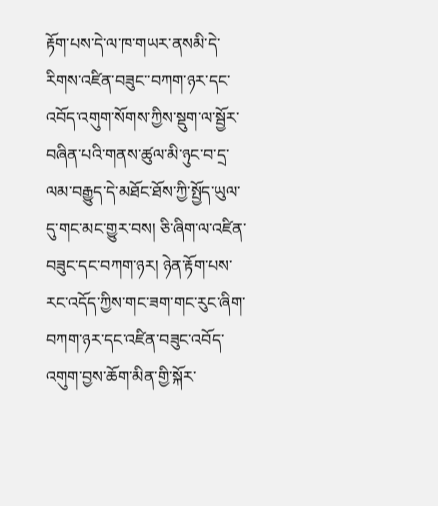རྟོག་པས་དེ་ལ་ཁ་གཡར་ནསམི་དེ་རིགས་འཛིན་བཟུང་་བཀག་ཉར་དང་འབོད་འགུག་སོགས་ཀྱིས་སྡུག་ལ་སྦྱོར་བཞིན་པའི་གནས་ཚུལ་མི་ཉུང་བ་དྲ་ལམ་བརྒྱུད་དེ་མཐོང་ཐོས་ཀྱི་སྤྱོད་ཡུལ་དུ་གང་མང་གྱུར་བས། ཅི་ཞིག་ལ་འཛིན་བཟུང་དང་བཀག་ཉར། ཉེན་རྟོག་པས་རང་འདོད་ཀྱིས་གང་ཟག་གང་རུང་ཞིག་བཀག་ཉར་དང་འཛིན་བཟུང་འབོད་འགུག་བྱས་ཆོག་མིན་གྱི་སྐོར་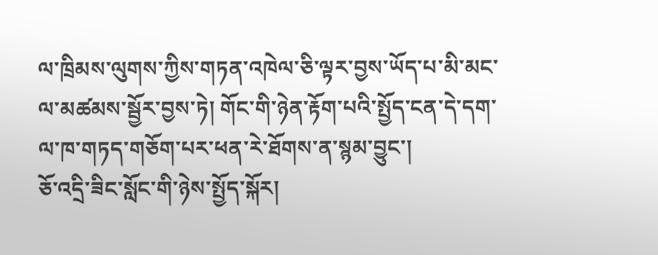ལ་ཁྲིམས་ལུགས་ཀྱིས་གཏན་འཁེལ་ཅི་ལྟར་བྱས་ཡོད་པ་མི་མང་ལ་མཚམས་སྦྱོར་བྱས་ཏེ། གོང་གི་ཉེན་རྟོག་པའི་སྤྱོད་ངན་དེ་དག་ལ་ཁ་གཏད་གཅོག་པར་ཕན་རེ་ཐོགས་ན་སྙམ་བྱུང་།
ཅོ་འདྲི་ཟིང་སློང་གི་ཉེས་སྤྱོད་སྐོར།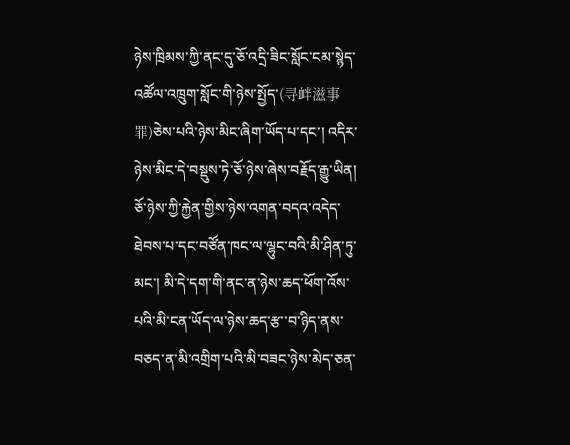ཉེས་ཁྲིམས་ཀྱི་ནང་དུ་ཅོ་འདྲི་ཟིང་སློང་ངམ་སྙེད་འཚོལ་འཁྲུག་སློང་གི་ཉེས་སྤྱོད་(寻衅滋事罪)ཅེས་པའི་ཉེས་མིང་ཞིག་ཡོད་པ་དང་། འདིར་ཉེས་མིང་དེ་བསྡུས་ཏེ་ཅོ་ཉེས་ཞེས་བརྗོད་རྒྱུ་ཡིན། ཅོ་ཉེས་ཀྱི་རྐྱེན་གྱིས་ཉེས་འགན་བདའ་འདེད་ཐེབས་པ་དང་བཙོན་ཁང་ལ་ལྷུང་བའི་མི་ཤིན་ཏུ་མང་། མི་དེ་དག་གི་ནང་ན་ཉེས་ཆད་ཕོག་འོས་པའི་མི་ངན་ཡོད་ལ་ཉེས་ཆད་རྩ་་བ་ཉིད་ནས་བཅད་ན་མི་འགྲིག་པའི་མི་བཟང་ཉེས་མེད་ཅན་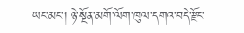ཡང་མང་། ཉེ་སྔོན་མགོ་ལོག་ཁུལ་དགའ་བདེ་རྫོང་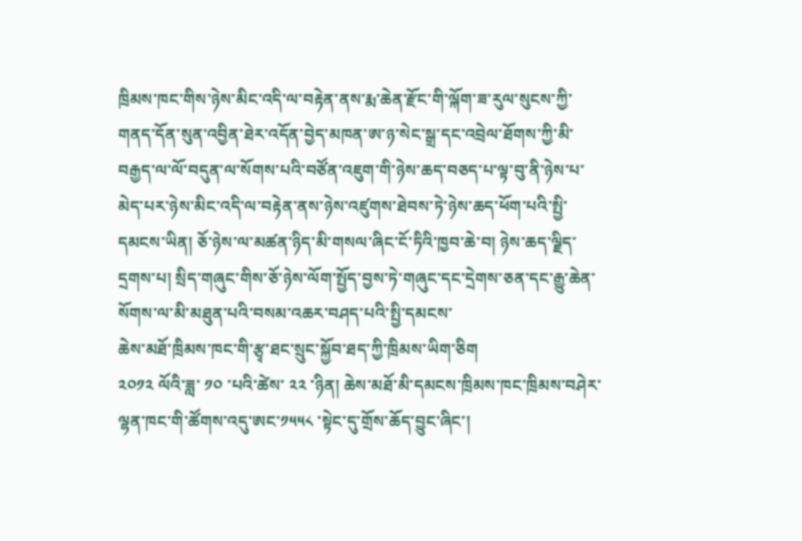ཁྲིམས་ཁང་གིས་ཉེས་མིང་འདི་ལ་བརྟེན་ནས་རྨ་ཆེན་རྫོང་གི་ལྐོག་ཟ་རུལ་སུངས་ཀྱི་གནད་དོན་སུན་འབྱིན་ཐེར་འདོན་བྱེད་མཁན་ཨ་ཉ་སེང་སྒྲ་དང་འབྲེལ་ཐོགས་ཀྱི་མི་བརྒྱད་ལ་ལོ་བདུན་ལ་སོགས་པའི་བཙོན་འཇུག་གི་ཉེས་ཆད་བཅད་པ་ལྟ་བུ་ནི་ཉེས་པ་མེད་པར་ཉེས་མིང་འདི་ལ་བརྟེན་ནས་ཉེས་འཛུགས་ཐེབས་ཏེ་ཉེས་ཆད་ཕོག་པའི་སྤྱི་དམངས་ཡིན། ཅོ་ཉེས་ལ་མཚན་ཉིད་མི་གསལ་ཞིང་ངོ་ཏིའི་ཁྱབ་ཆེ་བ། ཉེས་ཆད་ལྗིད་དྲགས་པ། སྲིད་གཞུང་གིས་ཅོ་ཉེས་ལོག་སྤྱོད་བྱས་ཏེ་གཞུང་དང་དྲེགས་ཅན་དང་རྒྱུ་ཆེན་སོགས་ལ་མི་མཐུན་པའི་བསམ་འཆར་བཤད་པའི་སྤྱི་དམངས་
ཆེས་མཐོ་ཁྲིམས་ཁང་གི་རྩྭ་ཐང་སྲུང་སྐྱོབ་ཐད་ཀྱི་ཁྲིམས་ཡིག་ཅིག
༢༠༡༢ ལོའི་ཟླ་ ༡༠ ་པའི་ཚེས་ ༢༢ ་ཉིན། ཆེས་མཐོ་མི་དམངས་ཁྲིམས་ཁང་ཁྲིམས་བཤེར་ལྷན་ཁང་གི་ཚོགས་འདུ་ཨང་༡༥༥༨ ་སྟེང་དུ་གྲོས་ཆོད་བྱུང་ཞིང་།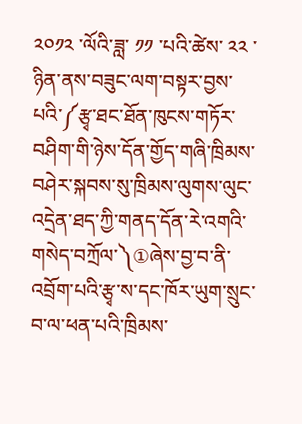༢༠༡༢ ་ལོའི་ཟླ་ ༡༡ ་པའི་ཚེས་ ༢༢ ་ཉིན་ནས་བཟུང་ལག་བསྟར་བྱས་པའི་༼རྩྭ་ཐང་ཐོན་ཁུངས་གཏོར་བཤིག་གི་ཉེས་དོན་གྱོད་གཞི་ཁྲིམས་བཤེར་སྐབས་སུ་ཁྲིམས་ལུགས་ལུང་འདྲེན་ཐད་ཀྱི་གནད་དོན་རེ་འགའི་གསེད་བཀྲོལ་༽①ཞེས་བྱ་བ་ནི་འབྲོག་པའི་རྩྭ་ས་དང་ཁོར་ཡུག་སྲུང་བ་ལ་ཕན་པའི་ཁྲིམས་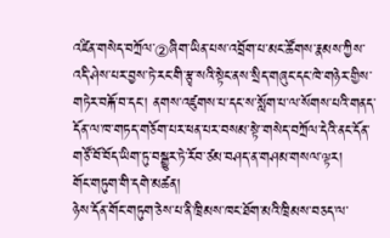འཛིན་གསེད་བཀྲོལ་②ཞིག་ཡིན་པས་འབྲོག་པ་མང་ཚོགས་རྣམས་ཀྱིས་འདི་ཤེས་པར་བྱས་ཏེ་རང་གི་རྩྭ་སའི་སྟེང་ནས་སྲིད་གཞུང་དང་ཁེ་གཉེར་གྱིས་གཏེར་བརྐོ་བ་དང་། ནགས་འཛུགས་པ་དང་ས་སློག་པ་ལ་སོགས་པའི་གནད་དོན་ལ་ཁ་གཏད་གཅོག་པར་ཕན་པར་བསམ་སྟེ་་གསེད་བཀྲོལ་དེའི་ནང་དོན་གཙོ་བོ་བོད་ཡིག་ཏུ་བསྒྱུར་ཏེ་རོབ་ཙམ་བཤད་ན་གཤམ་གསལ་ལྟར།
གོང་གཏུག་གི་དགེ་མཚན།
ཉེས་དོན་གོང་གཏུག་ཅེས་པ་ནི་ཁྲིམས་ཁང་ཐོག་མའི་ཁྲིམས་བཅད་ལ་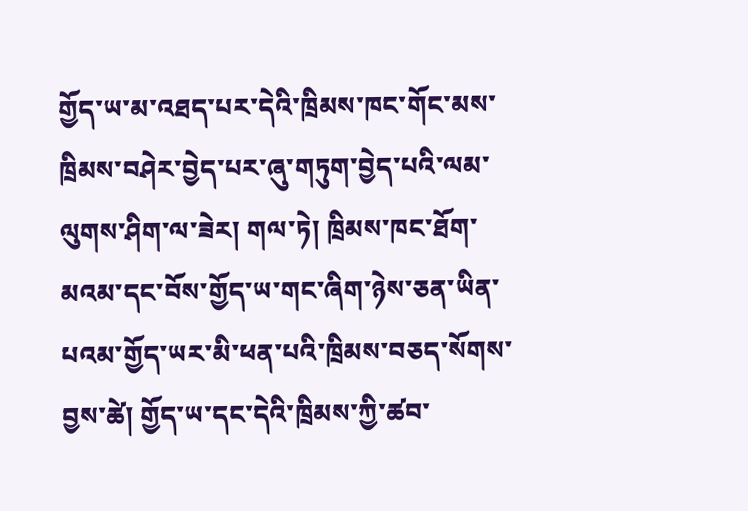གྱོད་ཡ་མ་འཐད་པར་དེའི་ཁྲིམས་ཁང་གོང་མས་ཁྲིམས་བཤེར་བྱེད་པར་ཞུ་གཏུག་བྱེད་པའི་ལམ་ལུགས་ཤིག་ལ་ཟེར། གལ་ཏེ། ཁྲིམས་ཁང་ཐོག་མའམ་དང་བོས་གྱོད་ཡ་གང་ཞིག་ཉེས་ཅན་ཡིན་པའམ་གྱོད་ཡར་མི་ཕན་པའི་ཁྲིམས་བཅད་སོགས་བྱས་ཚེ། གྱོད་ཡ་དང་དེའི་ཁྲིམས་ཀྱི་ཚབ་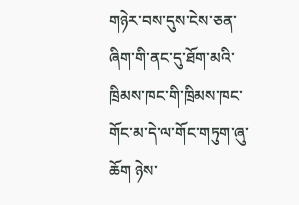གཉེར་བས་དུས་ངེས་ཅན་ཞིག་གི་ནང་དུ་ཐོག་མའི་ཁྲིམས་ཁང་གི་ཁྲིམས་ཁང་གོང་མ་དེ་ལ་གོང་གཏུག་ཞུ་ཆོག ཉེས་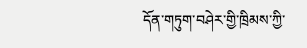དོན་གཏུག་བཤེར་གྱི་ཁྲིམས་ཀྱི་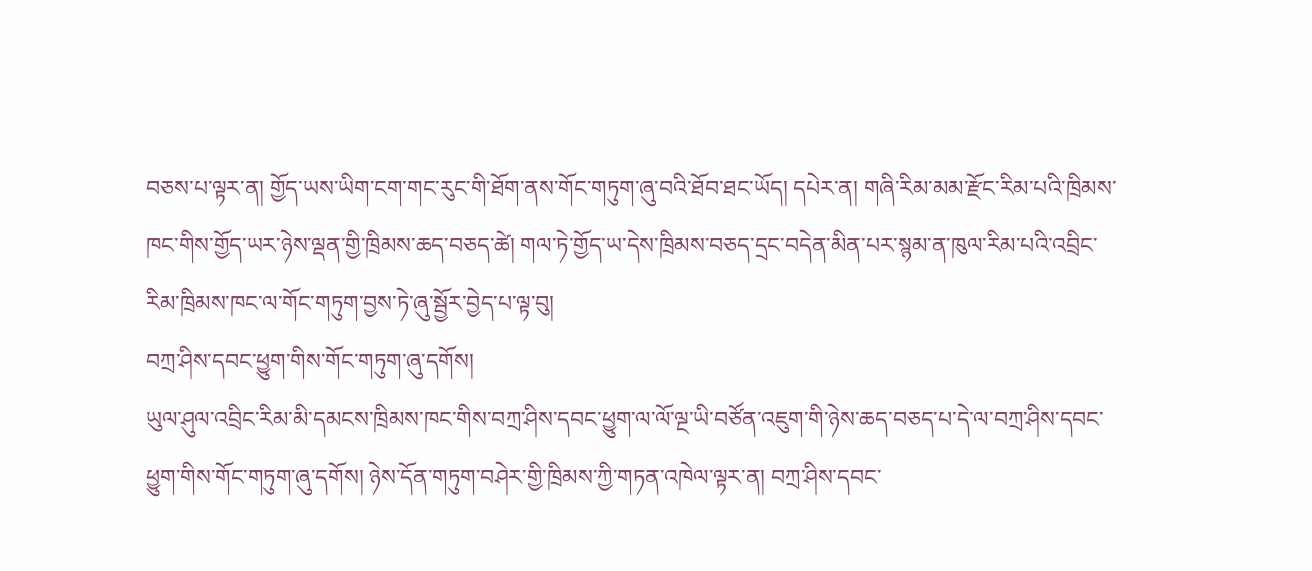བཅས་པ་ལྟར་ན། གྱོད་ཡས་ཡིག་ངག་གང་རུང་གི་ཐོག་ནས་གོང་གཏུག་ཞུ་བའི་ཐོབ་ཐང་ཡོད། དཔེར་ན། གཞི་རིམ་མམ་རྫོང་རིམ་པའི་ཁྲིམས་ཁང་གིས་གྱོད་ཡར་ཉེས་ལྡན་གྱི་ཁྲིམས་ཆད་བཅད་ཚེ། གལ་ཏེ་གྱོད་ཡ་དེས་ཁྲིམས་བཅད་དྲང་བདེན་མིན་པར་སྙམ་ན་ཁུལ་རིམ་པའི་འབྲིང་རིམ་ཁྲིམས་ཁང་ལ་གོང་གཏུག་བྱས་ཏེ་ཞུ་སྦྱོར་བྱེད་པ་ལྟ་བུ།
བཀྲ་ཤིས་དབང་ཕྱུག་གིས་གོང་གཏུག་ཞུ་དགོས།
ཡུལ་ཤུལ་འབྲིང་རིམ་མི་དམངས་ཁྲིམས་ཁང་གིས་བཀྲ་ཤིས་དབང་ཕྱུག་ལ་ལོ་ལྔ་ཡི་བཙོན་འཇུག་གི་ཉེས་ཆད་བཅད་པ་དེ་ལ་བཀྲ་ཤིས་དབང་ཕྱུག་གིས་གོང་གཏུག་ཞུ་དགོས། ཉེས་དོན་གཏུག་བཤེར་གྱི་ཁྲིམས་ཀྱི་གཏན་འཁེལ་ལྟར་ན། བཀྲ་ཤིས་དབང་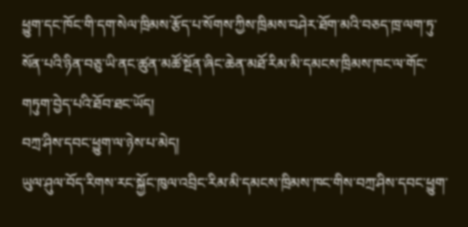ཕྱུག་དང་ཁོང་གི་དག་སེལ་ཁྲིམས་རྩོད་པ་སོགས་ཀྱིས་ཁྲིམས་བཤེར་ཐོག་མའི་བཅད་ཁྲ་ལག་ཏུ་སོན་པའི་ཉིན་བཅུ་ཡི་ནང་ཚུན་མཚོ་སྔོན་ཞིང་ཆེན་མཐོ་རིམ་མི་དམངས་ཁྲིམས་ཁང་ལ་གོང་གཏུག་བྱེད་པའི་ཐོབ་ཐང་ཡོད།
བཀྲ་ཤིས་དབང་ཕྱུག་ལ་ཉེས་པ་མེད།
ཡུལ་ཤུལ་བོད་རིགས་རང་སྐྱོང་ཁུལ་འབྲིང་རིམ་མི་དམངས་ཁྲིམས་ཁང་གིས་བཀྲ་ཤིས་དབང་ཕྱུག་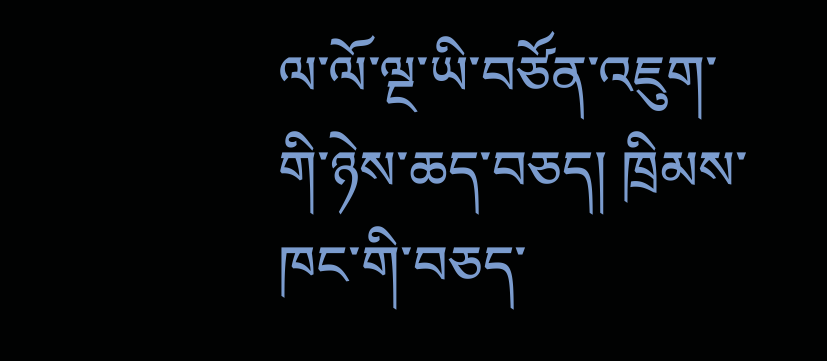ལ་ལོ་ལྔ་ཡི་བཙོན་འཇུག་གི་ཉེས་ཆད་བཅད། ཁྲིམས་ཁང་གི་བཅད་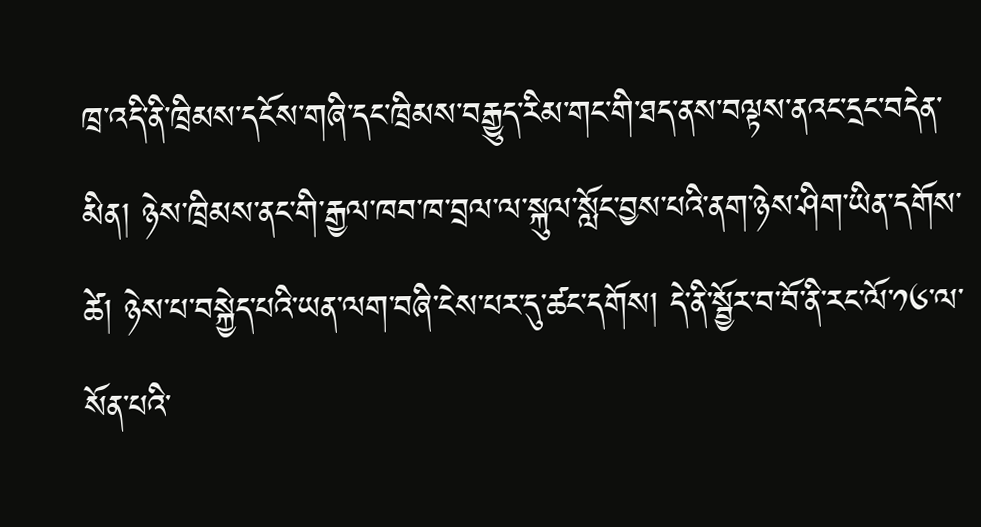ཁྲ་འདི་ནི་ཁྲིམས་དངོས་གཞི་དང་ཁྲིམས་བརྒྱུད་རིམ་གང་གི་ཐད་ནས་བལྟས་ནའང་དྲང་བདེན་མིན། ཉེས་ཁྲིམས་ནང་གི་རྒྱལ་ཁབ་ཁ་བྲལ་ལ་སྐུལ་སློང་བྱས་པའི་ནག་ཉེས་ཤིག་ཡིན་དགོས་ཚེ། ཉེས་པ་བསྐྱེད་པའི་ཡན་ལག་བཞི་ངེས་པར་དུ་ཚང་དགོས། དེ་ནི་སྦྱོར་བ་བོ་ནི་རང་ལོ་༡༦་ལ་སོན་པའི་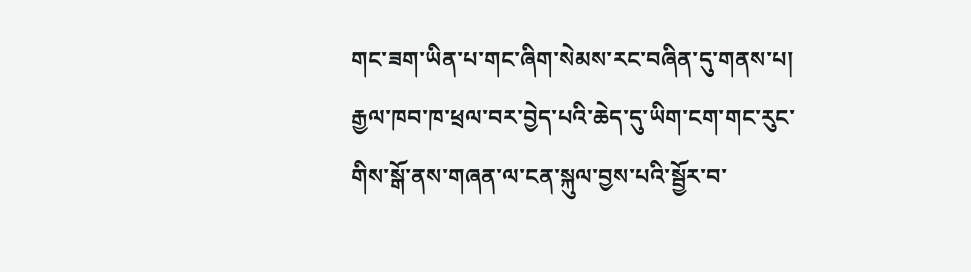གང་ཟག་ཡིན་པ་གང་ཞིག་སེམས་རང་བཞིན་དུ་གནས་པ། རྒྱལ་ཁབ་ཁ་ཕྲལ་བར་བྱེད་པའི་ཆེད་དུ་ཡིག་ངག་གང་རུང་གིས་སྒོ་ནས་གཞན་ལ་ངན་སྐུལ་བྱས་པའི་སྦྱོར་བ་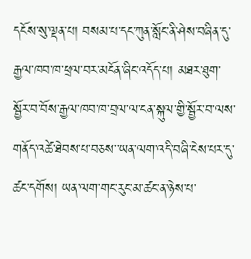དངོས་སུ་ལྡན་པ། བསམ་པ་དང་ཀུན་སློང་ནི་ཤེས་བཞིན་དུ་རྒྱལ་ཁབ་ཁ་ཕྲལ་བར་མངོན་ཞིང་འདོད་པ། མཐར་ཐུག་སྦྱོར་བ་བོས་རྒྱལ་ཁབ་ཁ་བྲལ་ལ་ངན་སྐུལ་གྱི་སྦྱོར་བ་ལས་གནོད་འཚེ་ཐེབས་པ་བཅས་་ཡན་ལག་འདི་བཞི་ངེས་པར་དུ་ཚང་དགོས། ཡན་ལག་གང་རུང་མ་ཚང་ན་ཉེས་པ་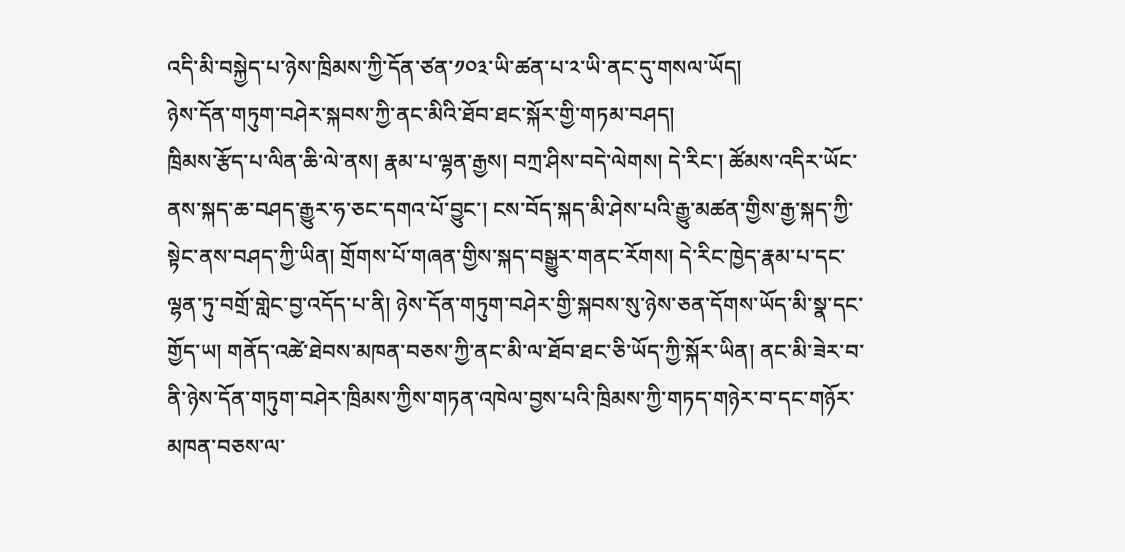འདི་མི་བསྐྱེད་པ་ཉེས་ཁྲིམས་ཀྱི་དོན་ཙན་༡༠༣་ཡི་ཚན་པ་༢་ཡི་ནང་དུ་གསལ་ཡོད།
ཉེས་དོན་གཏུག་བཤེར་སྐབས་ཀྱི་ནང་མིའི་ཐོབ་ཐང་སྐོར་གྱི་གཏམ་བཤད།
ཁྲིམས་རྩོད་པ་ལིན་ཆི་ལེ་ནས། རྣམ་པ་ལྷན་རྒྱས། བཀྲ་ཤིས་བདེ་ལེགས། དེ་རིང་། ཚོམས་འདིར་ཡོང་ནས་སྐད་ཆ་བཤད་རྒྱུར་ཧ་ཅང་དགའ་པོ་བྱུང་། ངས་བོད་སྐད་མི་ཤེས་པའི་རྒྱུ་མཚན་གྱིས་རྒྱ་སྐད་ཀྱི་སྟེང་ནས་བཤད་ཀྱི་ཡིན། གྲོགས་པོ་གཞན་གྱིས་སྐད་བསྒྱུར་གནང་རོགས། དེ་རིང་ཁྱེད་རྣམ་པ་དང་ལྷན་ཏུ་བགྲོ་གླེང་བྱ་འདོད་པ་ནི། ཉེས་དོན་གཏུག་བཤེར་གྱི་སྐབས་སུ་ཉེས་ཅན་དོགས་ཡོད་མི་སྣ་དང་གྱོད་ཡ། གནོད་འཚེ་ཐེབས་མཁན་བཅས་ཀྱི་ནང་མི་ལ་ཐོབ་ཐང་ཅི་ཡོད་ཀྱི་སྐོར་ཡིན། ནང་མི་ཟེར་བ་ནི་ཉེས་དོན་གཏུག་བཤེར་ཁྲིམས་ཀྱིས་གཏན་འཁེལ་བྱས་པའི་ཁྲིམས་ཀྱི་གཏད་གཉེར་བ་དང་གཉོར་མཁན་བཅས་ལ་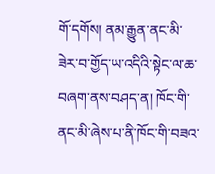གོ་དགོས། ནམ་རྒྱུན་ནང་མི་ཟེར་བ་གྱོད་ཡ་འདིའི་སྟེང་ལ་ཆ་བཞག་ནས་བཤད་ན། ཁོང་གི་ནང་མི་ཞེས་པ་ནི་ཁོང་གི་བཟའ་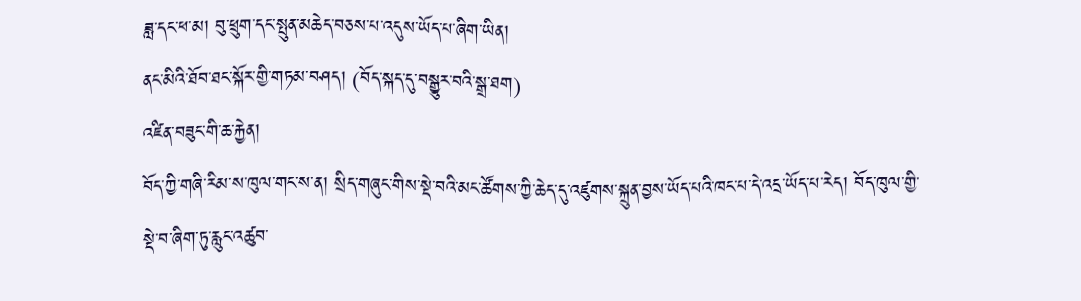ཟླ་དང་ཕ་མ། བུ་ཕྲུག་དང་སྤུན་མཆེད་བཅས་པ་འདུས་ཡོད་པ་ཞིག་ཡིན།
ནང་མིའི་ཐོབ་ཐང་སྐོར་གྱི་གཏམ་བཤད། (བོད་སྐད་དུ་བསྒྱུར་བའི་སྒྲ་ཐག)
འཛིན་བཟུང་གི་ཆ་རྐྱེན།
བོད་ཀྱི་གཞི་རིམ་ས་ཁུལ་གང་ས་ན། སྲིད་གཞུང་གིས་སྡེ་བའི་མང་ཚོགས་ཀྱི་ཆེད་དུ་འཛུགས་སྐྲུན་བྱས་ཡོད་པའི་ཁང་པ་དེ་འདྲ་ཡོད་པ་རེད། བོད་ཁུལ་གྱི་སྡེ་བ་ཞིག་ཏུ་རླུང་འཚུབ་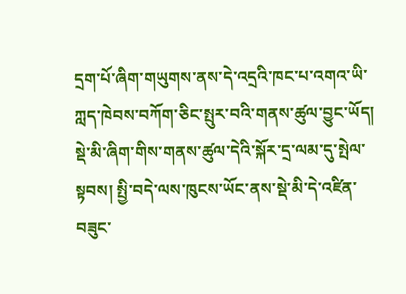དྲག་པོ་ཞིག་གཡུགས་ནས་དེ་འདྲའི་ཁང་པ་འགའ་ཡི་ཀླད་ཁེབས་བཀོག་ཅིང་སྤུར་བའི་གནས་ཚུལ་བྱུང་ཡོད། སྡེ་མི་ཞིག་གིས་གནས་ཚུལ་དེའི་སྐོར་དྲ་ལམ་དུ་སྤེལ་སྟབས། སྤྱི་བདེ་ལས་ཁུངས་ཡོང་ནས་སྡེ་མི་དེ་འཛིན་བཟུང་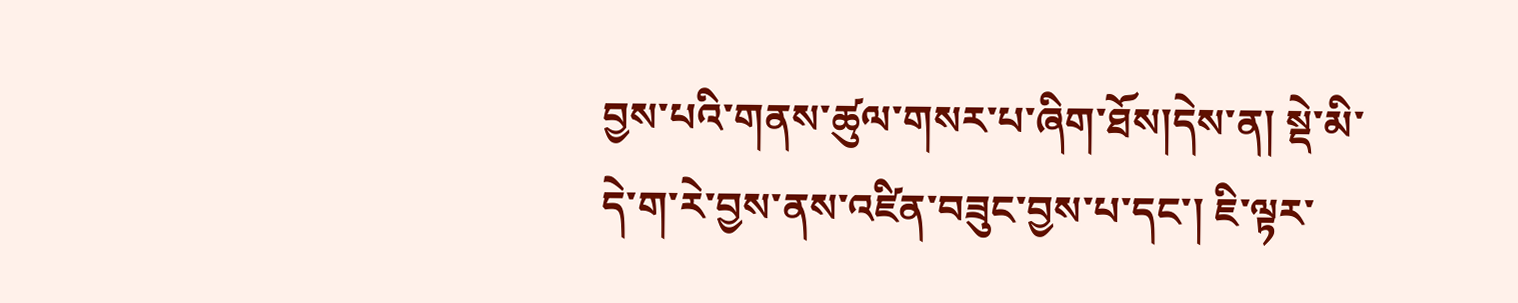བྱས་པའི་གནས་ཚུལ་གསར་པ་ཞིག་ཐོས།དེས་ན། སྡེ་མི་དེ་ག་རེ་བྱས་ནས་འཛིན་བཟུང་བྱས་པ་དང་། ཇི་ལྟར་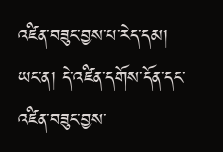འཛིན་བཟུང་བྱས་པ་རེད་དམ། ཡང་ན། དེ་འཛིན་དགོས་དོན་དང་འཛིན་བཟུང་བྱས་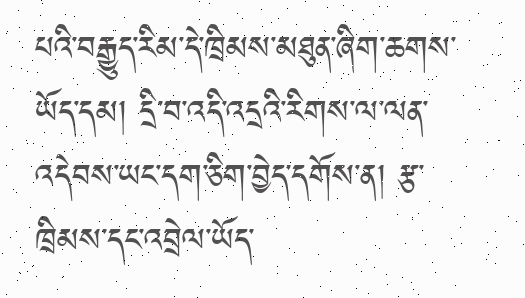པའི་བརྒྱུད་རིམ་དེ་ཁྲིམས་མཐུན་ཞིག་ཆགས་ཡོད་དམ། དྲི་བ་འདི་འདྲའི་རིགས་ལ་ལན་འདེབས་ཡང་དག་ཅིག་བྱེད་དགོས་ན། རྩ་ཁྲིམས་དང་འབྲེལ་ཡོད་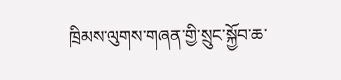ཁྲིམས་ལུགས་གཞན་གྱི་སྲུང་སྐྱོབ་ཆ་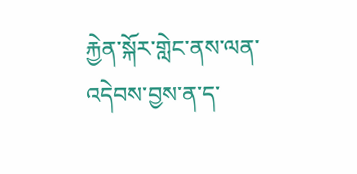རྐྱེན་སྐོར་གླེང་ནས་ལན་འདེབས་བྱས་ན་ད་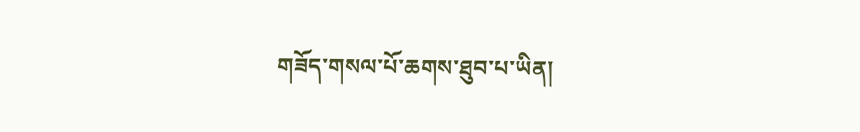གཟོད་གསལ་པོ་ཆགས་ཐུབ་པ་ཡིན།